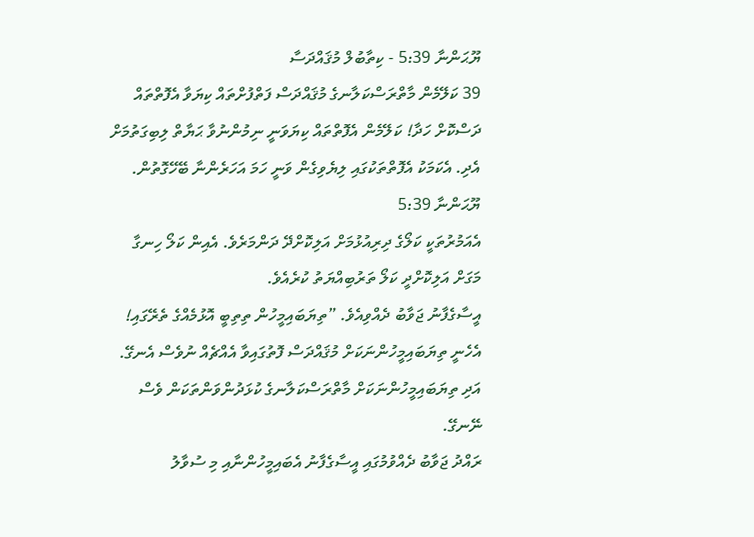ޔޫޙަންނާ 5:39 - ކިތާބުލް މުޤައްދަސާ
39 ކަލޭމެން މާތްރަސްކަލާނގެ މުޤައްދަސް ފަތްފުށްތައް ކިޔަވާ އެފޮތްތައް ދަސްކޮށް ހަދާ! ކަލޭމެން އެފޮތްތައް ކިޔަވަނީ ނިމުންނުވާ ޙަޔާތް ލިބިގަތުމަށް އެދި. އެކަމަކު އެފޮތްތަކުގައި ލިޔެވިގެން ވަނީ ހަމަ އަހަރެންނާ ބޭހޭގޮތުން.
ޔޫޙަންނާ 5:39
އެއަމުރުތަކީ ކަލޯގެ ދިރިއުޅުމަށް އަލިކޮށްދޭ ދަންމަރެވެ. އެއިން ކަލޯ ހިނގާ މަގަށް އަލިކޮށްދީ ކަލޯ ތަރުބިއްޔަތު ކުރެއެވެ.
އީސާގެފާނު ޖަވާބު ދެއްވިއެވެ. ”ތިޔަބައިމީހުން ތިތިބީ އޮޅުމެއްގެ ތެރޭގައި! އެހެނީ ތިޔަބައިމީހުންނަކަށް މުޤައްދަސް ފޮތުގައިވާ އެއްޗެއް ނުވެސް އެނގޭ. އަދި ތިޔަބައިމީހުންނަކަށް މާތްރަސްކަލާނގެ ކުޅަދުންވަންތަކަން ވެސް ނޭނގޭ.
ރައްދު ޖަވާބު ދެއްވުމުގައި އީސާގެފާނު އެބައިމީހުންނާއި މި ސުވާލު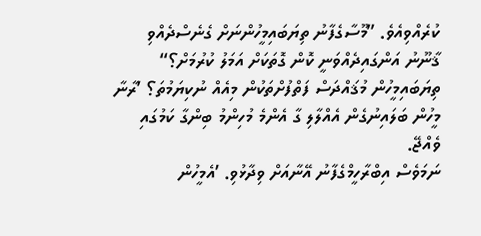ކުރެއްވިއެވެ. ”މޫސާގެފާނު ތިޔަބައިމީހުންނަށް ގެނެސްދެއްވި ޤާނޫނު އަންގައިދެއްވަނީ ކޮން ގޮތަކަށް އަމަލު ކުރުމަށް؟“
ތިޔަބައިމީހުން މުޤައްދަސް ފަތްފުށްތަކުން މިއެއް ނުކިޔަމުތަ؟ ’ރާނާ މީހުން ބަލައިނުގެން އެއްލާލި ގާ އެންމެ މުހިންމު ބިންގާ ކަމުގައި ވެއްޖޭ.
ނަމަވެސް އިބްރާހީމްގެފާނު އޭނާއަށް ވިދާޅުވި. ’އެމީހުން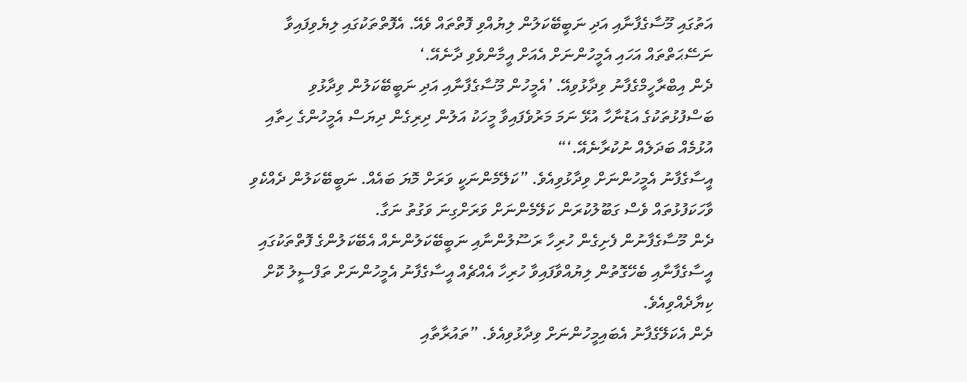އަތުގައި މޫސާގެފާނާއި އަދި ނަބީބޭކަލުން ލިޔުއްވި ފޮތްތައް ވެއޭ. އެފޮތްތަކުގައި ލިޔެވިފައިވާ ނަސޭޙަތްތައް އަހައި އެމީހުންނަށް އެއަށް އީމާންވެވި ދާނެއޭ.‘
ދެން އިބްރާހީމްގެފާނު ވިދާޅުވިއޭ. ’އެމީހުން މޫސާގެފާނާއި އަދި ނަބީބޭކަލުން ވިދާޅުވި ބަސްފުޅުތަކުގެ އަޑުނާހާ އުޅޭ ނަމަ މަރުވެފައިވާ މީހަކު އަލުން ދިރިގެން ދިޔަސް އެމީހުންގެ ހިތާއި އުޅުމެއް ބަދަލެއް ނުކުރާނެއޭ.‘“
އީސާގެފާނު އެމީހުންނަށް ވިދާޅުވިއެވެ. ”ކަލޭމެންނަކީ ވަރަށް މޮޔަ ބައެއް. ނަބީބޭކަލުން ދެއްކެވި ވާހަކަފުޅުތައް ވެސް ގަބޫލުކުރަން ކަލޭމެންނަށް ވަރަށްގިނަ ވަގުތު ނަގާ.
ދެން މޫސާގެފާނުން ފެށިގެން ހުރިހާ ރަސޫލުންނާއި ނަބީބޭކަލުންނެއް އެބޭކަލުންގެ ފޮތްތަކުގައި އީސާގެފާނާއި ބެހޭގޮތުން ލިޔުއްވާފައިވާ ހުރިހާ އެއްޗެއް އީސާގެފާނު އެމީހުންނަށް ތަފްސީލު ކޮށް ކިޔާދެއްވިއެވެ.
ދެން އެކަލޭގެފާނު އެބައިމީހުންނަށް ވިދާޅުވިއެވެ. ”ތައުރާތާއި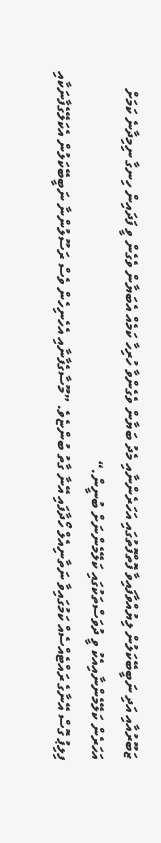ޒަބޫރުއާއި އަދި ނަބީބޭކަލުން ލިޔުއްވާފައިވާ ފޮތްފޮތުގައި އަހަރެންނާއި މެދު ބަޔާން ވެގެންވާ ހުރިހާ ކަމެއް އެބަޔާން ވެގެން ވީ ފަދައިން ހިނގާ ނިމިދާނެ ކަމަށް އަހަރެން ކަލޭމެންނާއިއެކު ވީ ދުވަސްތަކުގައި ކަލޭމެންނަށް ބުނީން.“
ފިލިޕު ގޮސް އޭނާގެ ރައްޓެއްސެއް ކަމުގައިވާ ނަތާނިއެލް ހޯދާފައި އޭނާ ގާތު ބުންޏެވެ. ”މޫސާގެފާނާއި އެހެނިހެން ވެސް ރަސޫލުންނާ ނަބީބޭކަލުން އެކަލޭގެފާނަކާއި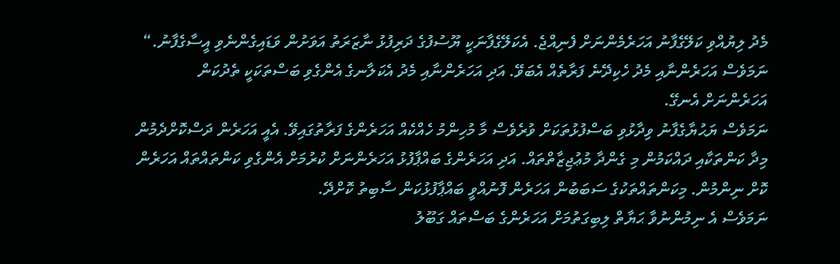މެދު ލިޔުއްވި ކަލޭގެފާނު އަހަރެމެންނަށް ފެނިއްޖެ. އެކަލޭގެފާނަކީ ޔޫސުފުގެ ދަރިފުޅު ނާޒަރަތު އަވަށުން ވަޑައިގެންނެވި އީސާގެފާނު.“
ނަމަވެސް އަހަރެންނާއި މެދު ހެކިދޭނެ ފަރާތެއް އެބަވޭ. އަދި އަހަރެންނާއި މެދު އެކަލާނގެ އެންގެވި ބަސްތަކަކީ ތެދުކަން އަހަރެންނަށް އެނގޭ.
ނަމަވެސް ޔަޙުޔާގެފާނު ވިދާޅުވި ބަސްފުޅުތަކަށް ވުރެވެސް މާ މުހިންމު ހެއްކެއް އަހަރެންގެ ފަރާތުގައިވޭ. އެއީ އަހަރެން ދަސްކޮށްދެމުން މިދާ ކަންތަކާއި ދައްކަމުން މި ގެންދާ މުޢުޖިޒާތްތައް. އަދި އަހަރެންގެ ބައްޕާފުޅު އަހަރެންނަށް ކުރުމަށް އެންގެވި ކަންތައްތައް އަހަރެން ކޮށް ނިންމުން. މިކަންތައްތަކުގެ ސަބަބުން އަހަރެން ފޮނުއްވީ ބައްޕާފުޅުކަން ސާބިތު ކޮށްދޭ.
ނަމަވެސް އެ ނިމުންނުވާ ޙަޔާތް ލިބިގަތުމަށް އަހަރެންގެ ބަސްތައް ގަބޫލު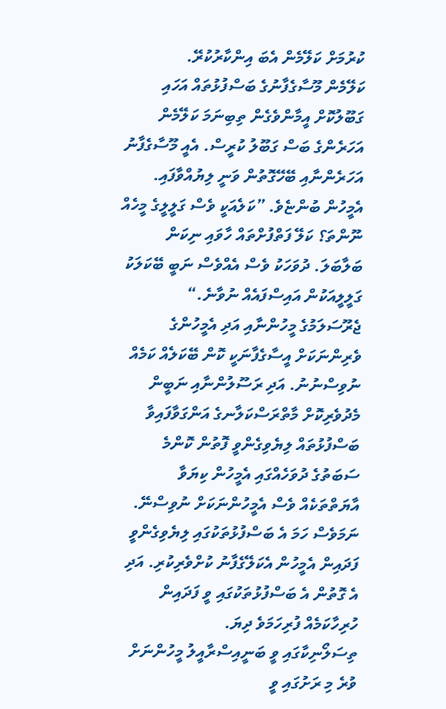ކުރުމަށް ކަލޭމެން އެބަ އިންކާރުކުރޭ.
ކަލޭމެން މޫސާގެފާނުގެ ބަސްފުޅުތައް އަހައި ގަބޫލުކޮށް އީމާންވެގެން ތިބިނަމަ ކަލޭމެން އަހަރެންގެ ބަސް ގަބޫލު ކުރީސް. އެއީ މޫސާގެފާނު އަހަރެންނާއި ބޭހޭގޮތުން ވަނީ ލިޔުއްވާފައި.
އެމީހުން ބުންޏެވެ. ”ކަލެއަކީ ވެސް ގަލީލީގެ މީހެއް ނޫންތަ؟ ކަލޭ ފަތްފުށްތައް ހާވައި ނިކަން ބަލާބަލަ. ދުވަހަކު ވެސް އެއްވެސް ނަބީ ބޭކަލަކު ގަލީލީއަކުން އައިސްފައެއް ނުވާނެ.“
ޖެރޫސަލަމުގެ މީހުންނާއި އަދި އެމީހުންގެ ވެރިންނަކަށް އީސާގެފާނަކީ ކޮން ބޭކަލެއް ކަމެއް ނުވިސްނުނު. އަދި ރަސޫލުންނާއި ނަބީން މެދުވެރިކޮށް މާތްރަސްކަލާނގެ އަންގަވާފައިވާ ބަސްފުޅުތައް ލިޔެވިގެންވީ ފޮތުން ކޮންމެ ސަބަތުގެ ދުވަހެއްގައި އެމީހުން ކިޔަވާ އާޔަތްތަކެއް ވެސް އެމީހުންނަކަށް ނުވިސްނޭ. ނަމަވެސް ހަމަ އެ ބަސްފުޅުތަކުގައި ލިޔެވިގެންވީ ފަދައިން އެމީހުން އެކަލޭގެފާނު ކުށްވެރިކުރި. އަދި އެ ގޮތުން އެ ބަސްފުޅުތަކުގައި ވީ ފަދައިން ހުރިހާކަމެއް ފުރިހަމަވެ ދިޔަ.
ތިސަލޯނިކާގައި ވީ ބަނީއިސްރާއީލު މީހުންނަށް ވުރެ މި ރަށުގައި ވީ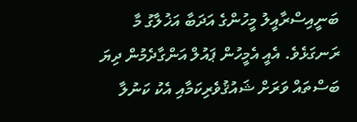ބަނީއިސްރާއީލު މީހުންގެ އަދަބާ އަޚުލާގު މާ ރަނގަޅެވެ. އެއީ އެމީހުން ޕައުލް އަންގާދެމުން ދިޔަ ބަސްތައް ވަރަށް ޝައުޤުވެރިކަމާއި އެކު ކަނުލާ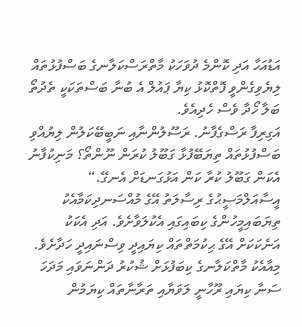އަޑުއަހާ އަދި ކޮންމެ ދުވަހަކު މާތްރަސްކަލާނގެ ބަސްފުޅުތައް ލިޔެވިގެންވީ ފޮތްކޮޅު ކިޔާ ޕައުލް އެ ބުނާ ބަސްތަކަކީ ތެދުތޯ ބަލާ ހޯދާ ވެސް ހެދިއެވެ.
އަގިރިފާ ރަސްގެފާނު. ރަސޫލުންނާއި ނަބީބޭކަލުން ލިޔުއްވި ބަސްފުޅުތައް ތިޔަބޭފުޅާ ގަބޫލު ކުރަން ނޫންތޯ؟ މަނިކުފާނު އެކަން ގަބޫލު ކުރާ ކަން އަޅުގަނޑަށް އެނގޭ.“
އީސާއަލްމަސީޙުގެ ރިސާލަތު އޭގެ މުއްސަނދިކަމާއެކު ތިޔަބައިމީހުންގެ ކިބައިގައި އެކުލަވާށެވެ. އަދި އެކަކު އަނެކަކަށް އޭގެ ޙިކުމަތްތައް ކިޔައިދީ ވިސްނައިދީ ހަދާށެވެ. މިއާއެކު މާތްކަލާނގެ ކިބަފުޅަށް ޝުކުރު ދަންނަވައި މަދަހަ ސަނާ ކިޔައި ރޫހާނީ ލަވަޔާއި ތަރާނާތައް ކިޔަމުން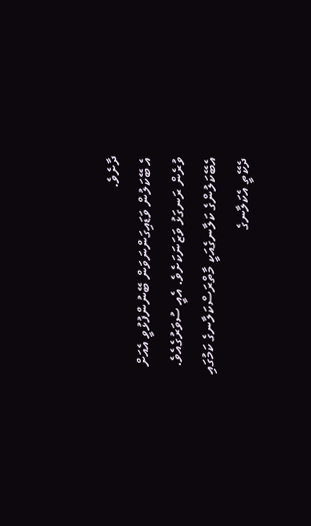ދާށެވެ.
އެ ބޭކަލުން ވަޑައިގަންނަވަން ބޭނުންފުޅުވީ އެއަށް ވުރެން ރަނގަޅު ވަޒަނަކަށެވެ. އެއީ ސުވަރުގެއެވެ. އެބޭކަލުންގެ ކަލާނގެއަކީ މާތްރަސްކަލާނގެ ކަމުގައި ދެކޭތީ އެކަލާނގެ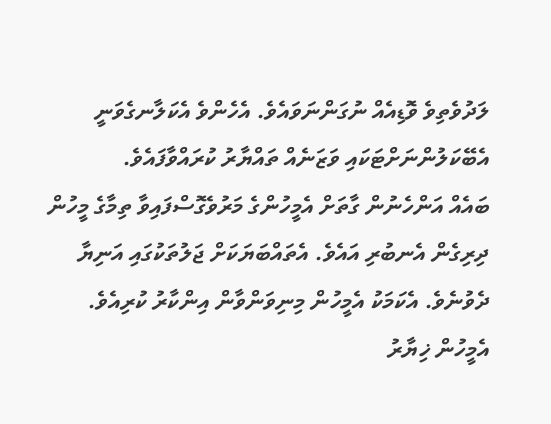ލަދުވެތިވެ ވޮޑިއެއް ނުގަންނަވައެވެ. އެހެންވެ އެކަލާނގެވަނީ އެބޭކަލުންނަށްޓަކައި ވަޒަނެއް ތައްޔާރު ކުރައްވާފައެވެ.
ބައެއް އަންހެނުން ގާތަށް އެމީހުންގެ މަރުވެގޮސްފައިވާ ތިމާގެ މީހުން ދިރިގެން އެނބުރި އައެވެ. އެތައްބަޔަކަށް ޖަލުތަކުގައި އަނިޔާ ދެވުނެވެ. އެކަމަކު އެމީހުން މިނިވަންވާން އިންކާރު ކުރިއެވެ. އެމީހުން ޚިޔާރު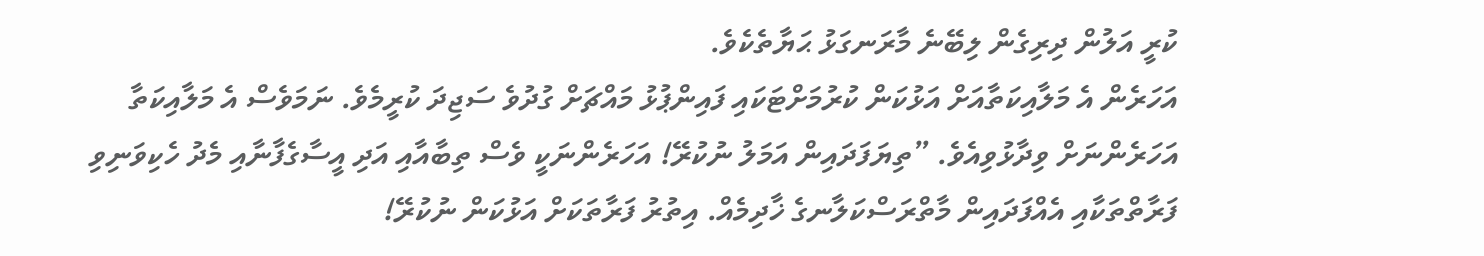ކުރީ އަލުން ދިރިގެން ލިބޭނެ މާރަނގަޅު ޙަޔާތެކެވެ.
އަހަރެން އެ މަލާއިކަތާއަށް އަޅުކަން ކުރުމަށްޓަކައި ފައިންޕުޅު މައްޗަށް ގުދުވެ ސަޖިދަ ކުރީމެވެ. ނަމަވެސް އެ މަލާއިކަތާ އަހަރެންނަށް ވިދާޅުވިއެވެ. ”ތިޔަފަދައިން އަމަލު ނުކުރޭ! އަހަރެންނަކީ ވެސް ތިބާއާއި އަދި އީސާގެފާނާއި މެދު ހެކިވަނިވި ފަރާތްތަކާއި އެއްފަދައިން މާތްރަސްކަލާނގެ ޚާދިމެއް. އިތުރު ފަރާތަކަށް އަޅުކަން ނުކުރޭ!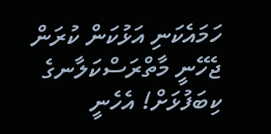ހަމައެކަނި އަޅުކަން ކުރަން ޖެހޭނީ މާތްރަސްކަލާނގެ ކިބަފުޅަށް! އެހެނީ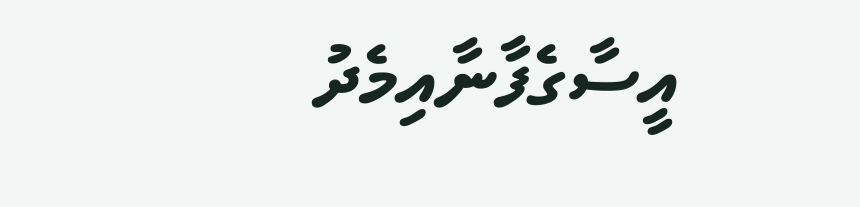އީސާގެފާނާއިމެދު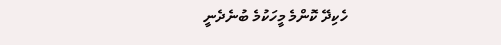ހެކިދޭ ކޮންމެ މީހަކުމެ ބުނެދެނީ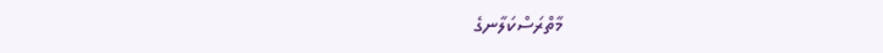މާތްރަސްކަލާނގެ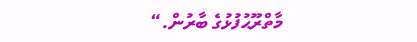މާތްރޫޙުފުޅުގެ ބާރުން.“